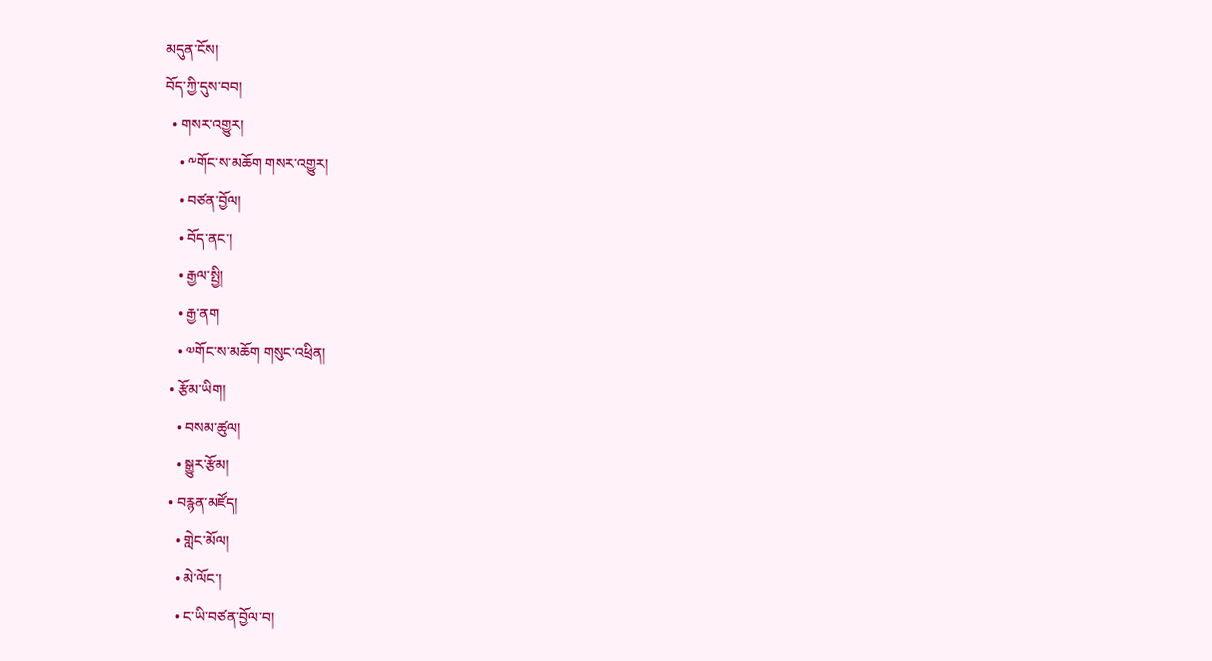མདུན་ངོས།
བོད་ཀྱི་དུས་བབ།
  • གསར་འགྱུར།
    • ༸གོང་ས་མཆོག གསར་འགྱུར།
    • བཙན་བྱོལ།
    • བོད་ནང་།
    • རྒྱལ་སྤྱི།
    • རྒྱ་ནག
    • ༧གོང་ས་མཆོག གསུང་འཕྲིན།
  • རྩོམ་ཡིག།
    • བསམ་ཚུལ།
    • སྒྱུར་རྩོམ།
  • བརྙན་མཛོད།
    • གླེང་མོལ།
    • མེ་ལོང་།
    • ང་ཡི་བཙན་བྱོལ་བ།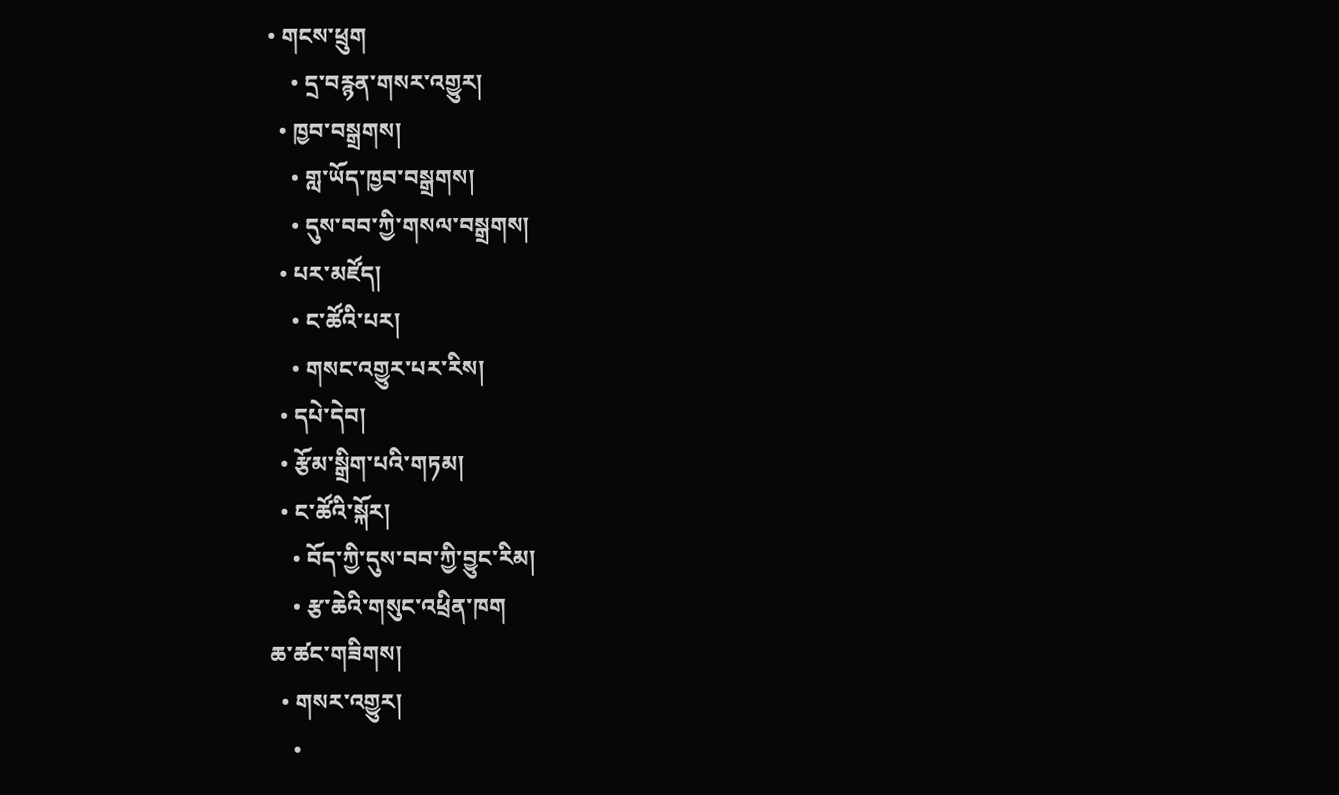• གངས་ཕྲུག
    • དྲ་བརྙན་གསར་འགྱུར།
  • ཁྱབ་བསྒྲགས།
    • གླ་ཡོད་ཁྱབ་བསྒྲགས།
    • དུས་བབ་ཀྱི་གསལ་བསྒྲགས།
  • པར་མཛོད།
    • ང་ཚོའི་པར།
    • གསང་འགྱུར་པར་རིས།
  • དཔེ་དེབ།
  • རྩོམ་སྒྲིག་པའི་གཏམ།
  • ང་ཚོའི་སྐོར།
    • བོད་ཀྱི་དུས་བབ་ཀྱི་བྱུང་རིམ།
    • རྩ་ཆེའི་གསུང་འཕྲིན་ཁག
ཆ་ཚང་གཟིགས།
  • གསར་འགྱུར།
    •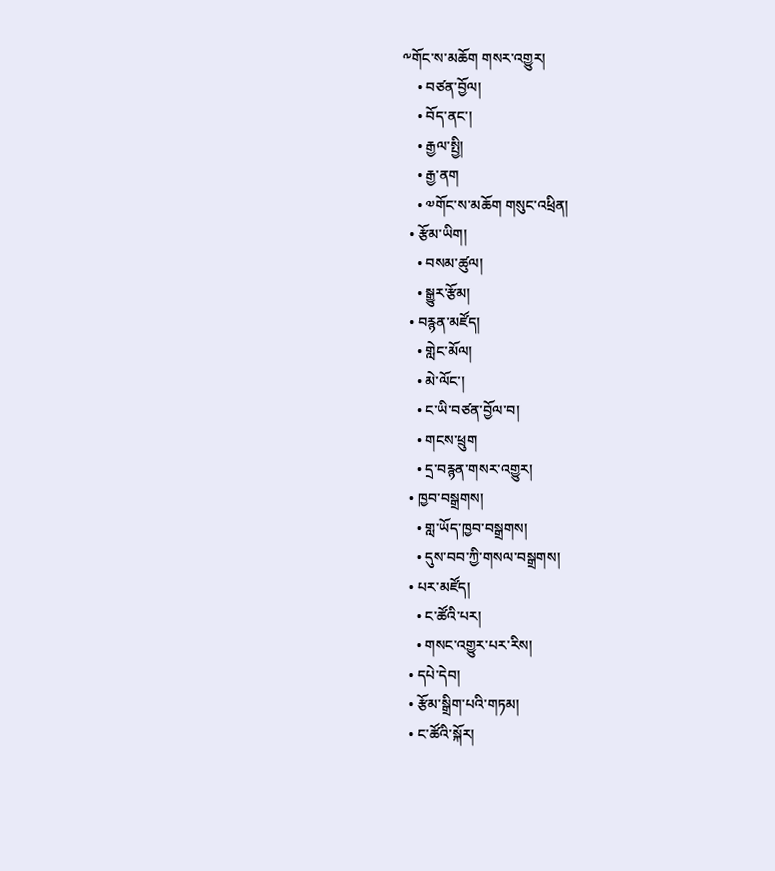༸གོང་ས་མཆོག གསར་འགྱུར།
    • བཙན་བྱོལ།
    • བོད་ནང་།
    • རྒྱལ་སྤྱི།
    • རྒྱ་ནག
    • ༧གོང་ས་མཆོག གསུང་འཕྲིན།
  • རྩོམ་ཡིག།
    • བསམ་ཚུལ།
    • སྒྱུར་རྩོམ།
  • བརྙན་མཛོད།
    • གླེང་མོལ།
    • མེ་ལོང་།
    • ང་ཡི་བཙན་བྱོལ་བ།
    • གངས་ཕྲུག
    • དྲ་བརྙན་གསར་འགྱུར།
  • ཁྱབ་བསྒྲགས།
    • གླ་ཡོད་ཁྱབ་བསྒྲགས།
    • དུས་བབ་ཀྱི་གསལ་བསྒྲགས།
  • པར་མཛོད།
    • ང་ཚོའི་པར།
    • གསང་འགྱུར་པར་རིས།
  • དཔེ་དེབ།
  • རྩོམ་སྒྲིག་པའི་གཏམ།
  • ང་ཚོའི་སྐོར།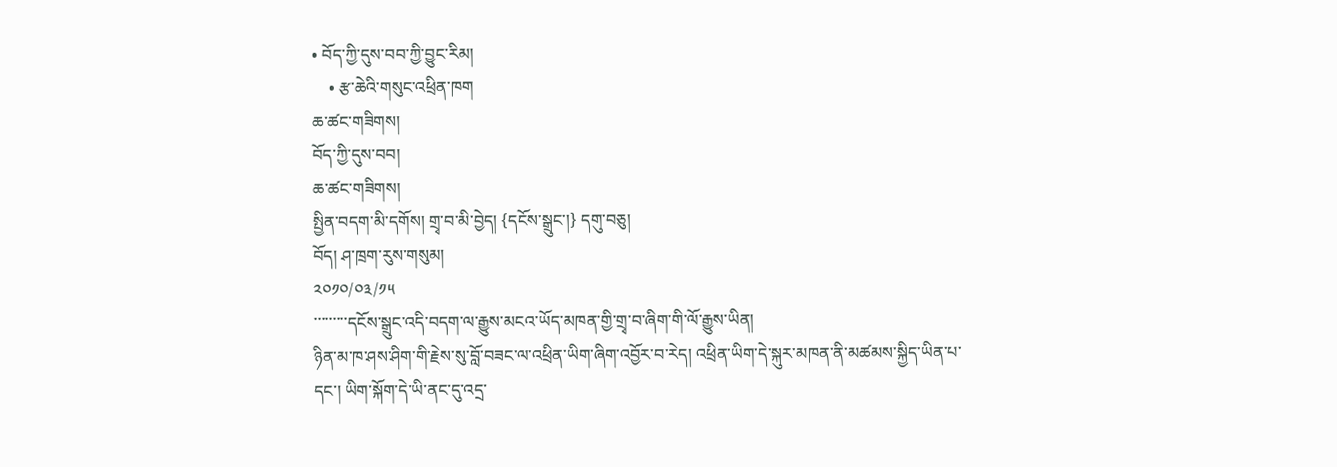• བོད་ཀྱི་དུས་བབ་ཀྱི་བྱུང་རིམ།
    • རྩ་ཆེའི་གསུང་འཕྲིན་ཁག
ཆ་ཚང་གཟིགས།
བོད་ཀྱི་དུས་བབ།
ཆ་ཚང་གཟིགས།
སྤྱིན་བདག་མི་དགོས། གྲྭ་བ་མི་བྱེད། {དངོས་སྒྲུང་།} དགུ་བཅུ།
བོད། ཤ་ཁྲག་རུས་གསུམ།
༢༠༡༠/༠༣/༡༥
་་་་་་་་་དངོས་སྒྲུང་འདི་བདག་ལ་རྒྱུས་མངའ་ཡོད་མཁན་གྱི་གྲྭ་བ་ཞིག་གི་ལོ་རྒྱུས་ཡིན།
ཉིན་མ་ཁ་ཤས་ཤིག་གི་རྗེས་སུ་བློ་བཟང་ལ་འཕྲིན་ཡིག་ཞིག་འབྱོར་བ་རེད། འཕྲིན་ཡིག་དེ་སྐུར་མཁན་ནི་མཚམས་སྐྱིད་ཡིན་པ་དང་། ཡིག་སྐོག་དེ་ཡི་ནང་དུ་འདྲ་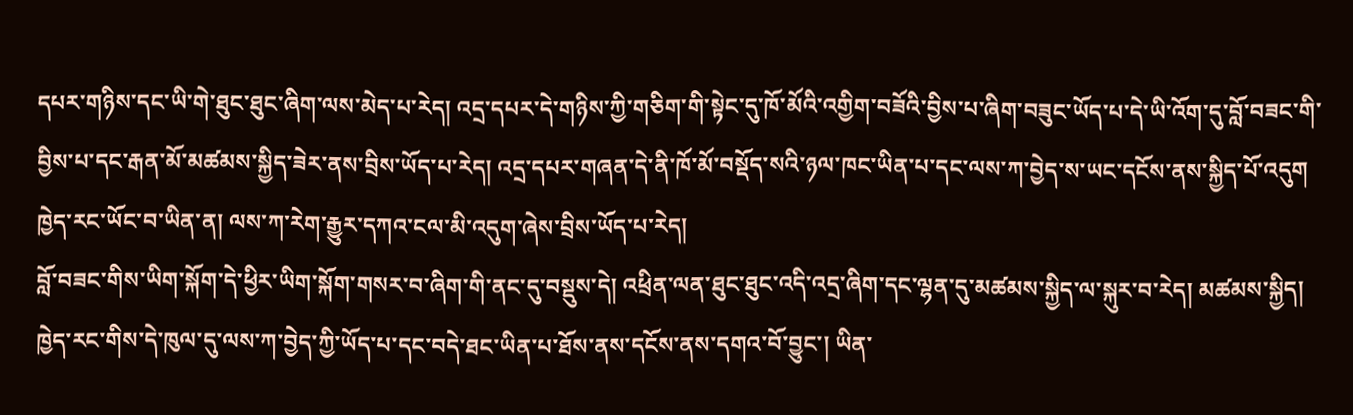དཔར་གཉིས་དང་ཡི་གེ་ཐུང་ཐུང་ཞིག་ལས་མེད་པ་རེད། འདྲ་དཔར་དེ་གཉིས་ཀྱི་གཅིག་གི་སྟེང་དུ་ཁོ་མོའི་འགྱིག་བཟོའི་བྱིས་པ་ཞིག་བཟུང་ཡོད་པ་དེ་ཡི་འོག་དུ་བློ་བཟང་གི་བྱིས་པ་དང་རྒན་མོ་མཚམས་སྐྱིད་ཟེར་ནས་བྲིས་ཡོད་པ་རེད། འདྲ་དཔར་གཞན་དེ་ནི་ཁོ་མོ་བསྡོད་སའི་ཉལ་ཁང་ཡིན་པ་དང་ལས་ཀ་བྱེད་ས་ཡང་དངོས་ནས་སྐྱིད་པོ་འདུག ཁྱེད་རང་ཡོང་བ་ཡིན་ན། ལས་ཀ་རེག་རྒྱུར་དཀའ་ངལ་མི་འདུག་ཞེས་བྲིས་ཡོད་པ་རེད།
བློ་བཟང་གིས་ཡིག་སྐོག་དེ་ཕྱིར་ཡིག་སྐོག་གསར་བ་ཞིག་གི་ནང་དུ་བསྡུས་དེ། འཕྲིན་ལན་ཐུང་ཐུང་འདི་འདྲ་ཞིག་དང་ལྷན་དུ་མཚམས་སྐྱིད་ལ་སྐུར་བ་རེད། མཚམས་སྐྱིད། ཁྱེད་རང་གིས་དེ་ཁུལ་དུ་ལས་ཀ་བྱེད་ཀྱི་ཡོད་པ་དང་བདེ་ཐང་ཡིན་པ་ཐོས་ནས་དངོས་ནས་དགའ་བོ་བྱུང་། ཡིན་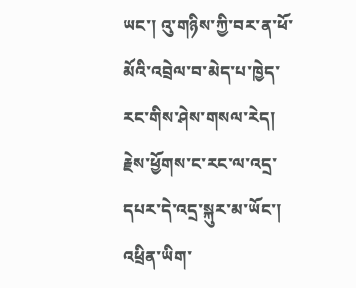ཡང་། འུ་གཉིས་ཀྱི་བར་ན་ཕོ་མོའི་འབྲེལ་བ་མེད་པ་ཁྱེད་རང་གིས་ཤེས་གསལ་རེད། རྗེས་ཕྱོགས་ང་རང་ལ་འདྲ་དཔར་དེ་འདྲ་སྐུར་མ་ཡོང་། འཕྲིན་ཡིག་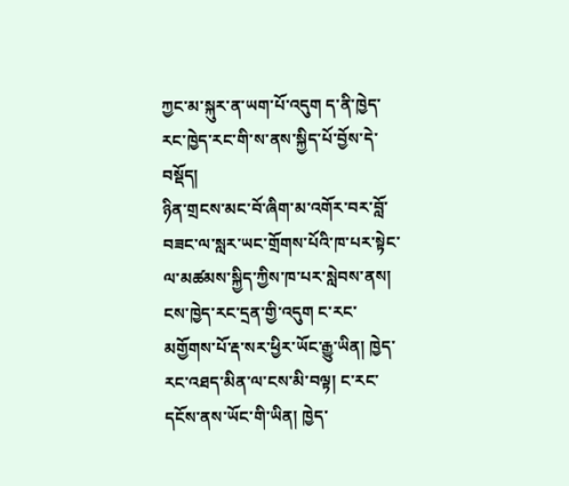ཀྱང་མ་སྐུར་ན་ཡག་པོ་འདུག ད་ནི་ཁྱེད་རང་ཁྱེད་རང་གི་ས་ནས་སྐྱིད་པོ་བྱོས་དེ་བསྡོད།
ཉིན་གྲངས་མང་བོ་ཞིག་མ་འགོར་བར་བློ་བཟང་ལ་སླར་ཡང་གྲོགས་པོའི་ཁ་པར་སྟེང་ལ་མཚམས་སྐྱིད་ཀྱིས་ཁ་པར་སླེབས་ནས། ངས་ཁྱེད་རང་དྲན་གྱི་འདུག ང་རང་མགྱོགས་པོ་རྡ་སར་ཕྱིར་ཡོང་རྒྱུ་ཡིན། ཁྱེད་རང་འཐད་མིན་ལ་ངས་མི་བལྟ། ང་རང་དངོས་ནས་ཡོང་གི་ཡིན། ཁྱེད་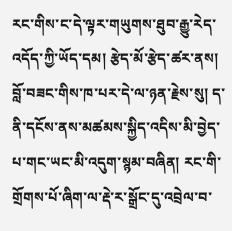རང་གིས་ང་དེ་ལྟར་གཡུགས་ཐུབ་རྒྱུ་རེད་འདོད་ཀྱི་ཡོད་དམ། རྩེད་མོ་རྩེད་ཚར་ནས།
བློ་བཟང་གིས་ཁ་པར་དེ་ལ་ཉན་རྗེས་སུ། ད་ནི་དངོས་ནས་མཚམས་སྐྱིད་འདིས་མི་བྱེད་པ་གང་ཡང་མི་འདུག་སྙམ་བཞིན། རང་གི་གྲོགས་པོ་ཞིག་ལ་རྡེ་ར་སྒྲོང་དུ་འབྲེལ་བ་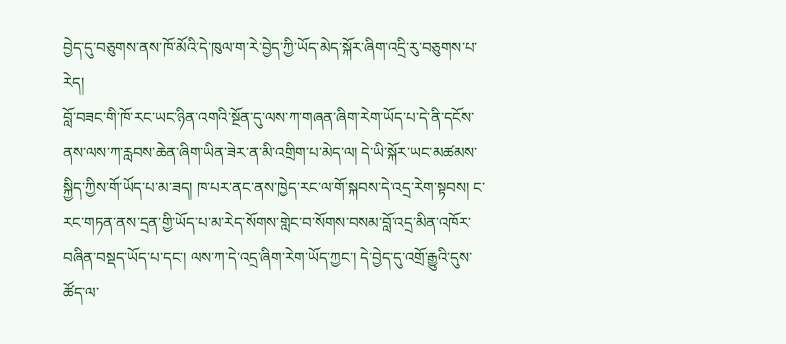བྱེད་དུ་བཅུགས་ནས་ཁོ་མོའི་དེ་ཁུལ་ག་རེ་བྱེད་ཀྱི་ཡོད་མེད་སྐོར་ཞིག་འདྲི་རུ་བཅུགས་པ་རེད།
བློ་བཟང་གི་ཁོ་རང་ཡང་ཉིན་འགའི་སྔོན་དུ་ལས་ཀ་གཞན་ཞིག་རེག་ཡོད་པ་དེ་ནི་དངོས་ནས་ལས་ཀ་རླབས་ཆེན་ཞིག་ཡིན་ཟེར་ན་མི་འགྲིག་པ་མེད་ལ། དེ་ཡི་སྐོར་ཡང་མཚམས་སྐྱིད་ཀྱིས་གོ་ཡོད་པ་མ་ཟད། ཁ་པར་ནང་ནས་ཁྱེད་རང་ལ་གོ་སྐབས་དེ་འདྲ་རེག་སྟབས། ང་རང་གཏན་ནས་དྲན་གྱི་ཡོད་པ་མ་རེད་སོགས་གླེང་བ་སོགས་བསམ་བློ་འདྲ་མིན་འཁོར་བཞིན་བསྡད་ཡོད་པ་དང་། ལས་ཀ་དེ་འདྲ་ཞིག་རེག་ཡོད་ཀྱང་། དེ་བྱེད་དུ་འགྲོ་རྒྱུའི་དུས་ཚོད་ལ་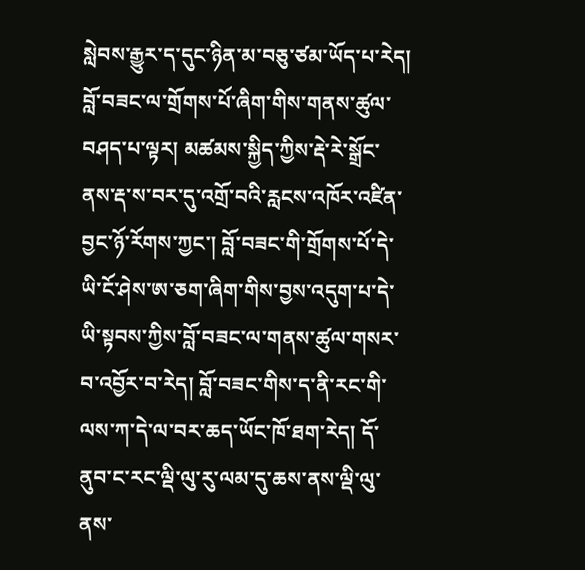སླེབས་རྒྱུར་ད་དུང་ཉིན་མ་བཅུ་ཙམ་ཡོད་པ་རེད།
བློ་བཟང་ལ་གྲོགས་པོ་ཞིག་གིས་གནས་ཚུལ་བཤད་པ་ལྟར། མཚམས་སྐྱིད་ཀྱིས་རྡེ་རེ་སྒྲོང་ནས་རྡ་ས་བར་དུ་འགྲོ་བའི་རླངས་འཁོར་འཛིན་བྱང་ཉོ་རོགས་ཀྱང་། བློ་བཟང་གི་གྲོགས་པོ་དེ་ཡི་ངོ་ཤེས་ཨ་ཅག་ཞིག་གིས་བྱས་འདུག་པ་དེ་ཡི་སྟབས་ཀྱིས་བློ་བཟང་ལ་གནས་ཚུལ་གསར་བ་འབྱོར་བ་རེད། བློ་བཟང་གིས་ད་ནི་རང་གི་ལས་ཀ་དེ་ལ་བར་ཆད་ཡོང་ཁོ་ཐག་རེད། དོ་ནུབ་ང་རང་ལྡི་ལུ་རུ་ལམ་དུ་ཆས་ནས་ལྡི་ལུ་ནས་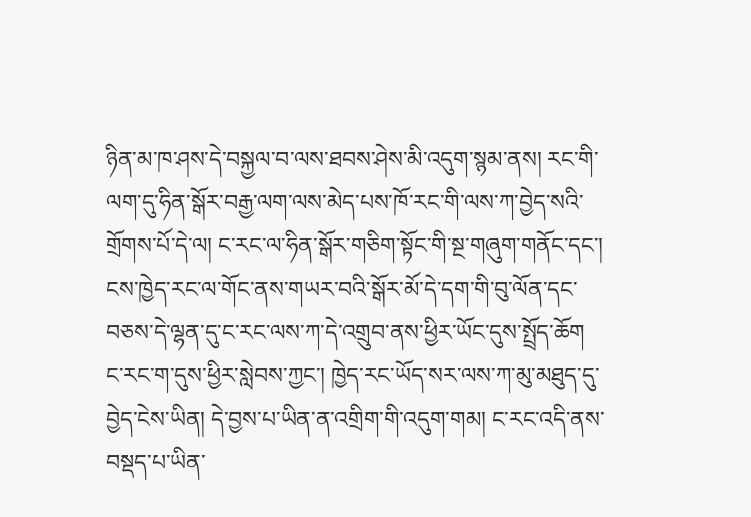ཉིན་མ་ཁ་ཤས་དེ་བསྐྱལ་བ་ལས་ཐབས་ཤེས་མི་འདུག་སྙམ་ནས། རང་གི་ལག་དུ་ཧིན་སྒོར་བརྒྱ་ལག་ལས་མེད་པས་ཁོ་རང་གི་ལས་ཀ་བྱེད་སའི་གྲོགས་པོ་དེ་ལ། ང་རང་ལ་ཧིན་སྒོར་གཅིག་སྟོང་གི་སྔ་གཞུག་གནོང་དང་། ངས་ཁྱེད་རང་ལ་གོང་ནས་གཡར་བའི་སྒོར་མོ་དེ་དག་གི་བུ་ལོན་དང་བཅས་དེ་ལྷན་དུ་ང་རང་ལས་ཀ་དེ་འགྲུབ་ནས་ཕྱིར་ཡོང་དུས་སྤྲོད་ཆོག
ང་རང་ག་དུས་ཕྱིར་སླེབས་ཀྱང་། ཁྱེད་རང་ཡོད་སར་ལས་ཀ་མུ་མཐུད་དུ་བྱེད་ངེས་ཡིན། དེ་བྱས་པ་ཡིན་ན་འགྲིག་གི་འདུག་གམ། ང་རང་འདི་ནས་བསྡད་པ་ཡིན་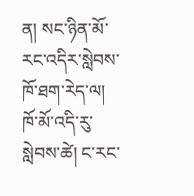ན། སང་ཉིན་མོ་རང་འདིར་སླེབས་ཁོ་ཐག་རེད་ལ། ཁོ་མོ་འདི་རུ་སླེབས་ཚེ། ང་རང་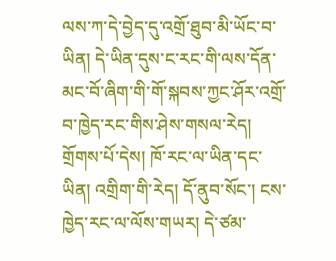ལས་ཀ་དེ་བྱེད་དུ་འགྲོ་ཐུབ་མི་ཡོང་བ་ཡིན། དེ་ཡིན་དུས་ང་རང་གི་ལས་དོན་མང་བོ་ཞིག་གི་གོ་སྐབས་ཀྱང་ཤོར་འགྲོ་བ་ཁྱེད་རང་གིས་ཤེས་གསལ་རེད།
གྲོགས་པོ་དེས། ཁོ་རང་ལ་ཡིན་དང་ཡིན། འགྲིག་གི་རེད། དོ་ནུབ་སོང་། ངས་ཁྱེད་རང་ལ་ལོས་གཡར། དེ་ཙམ་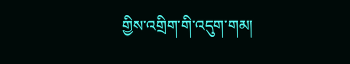གྱིས་འགྲིག་གི་འདུག་གམ།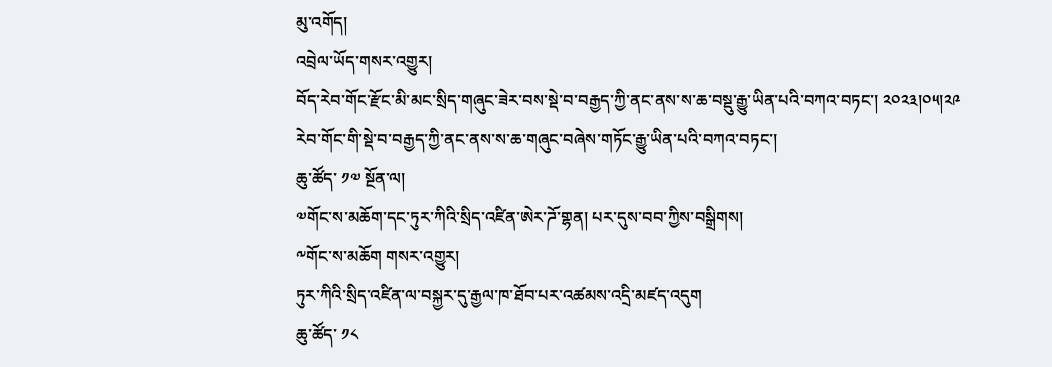མུ་འགོད།
འབྲེལ་ཡོད་གསར་འགྱུར།
བོད་རེབ་གོང་རྫོང་མི་མང་སྲིད་གཞུང་ཟེར་བས་སྡེ་བ་བརྒྱད་ཀྱི་ནང་ནས་ས་ཆ་བསྡུ་རྒྱུ་ཡིན་པའི་བཀའ་བཏང་། ༢༠༢༣།༠༥།༢༩
རེབ་གོང་གི་སྡེ་བ་བརྒྱད་ཀྱི་ནང་ནས་ས་ཆ་གཞུང་བཞེས་གཏོང་རྒྱུ་ཡིན་པའི་བཀའ་བཏང་།
ཆུ་ཚོད་ ༡༧ སྔོན་ལ།
༧གོང་ས་མཆོག་དང་ཏུར་ཀིའི་སྲིད་འཛིན་ཨེར་ཌོ་གྷན། པར་དུས་བབ་ཀྱིས་བསྒྲིགས།
༸གོང་ས་མཆོག གསར་འགྱུར།
ཏུར་ཀིའི་སྲིད་འཛིན་ལ་བསྐྱར་དུ་རྒྱལ་ཁ་ཐོབ་པར་འཚམས་འདྲི་མཛད་འདུག
ཆུ་ཚོད་ ༡༨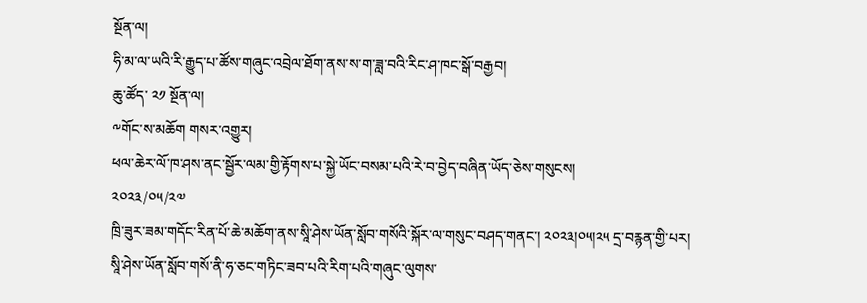སྔོན་ལ།
ཧི་མ་ལ་ཡའི་རི་རྒྱུད་པ་ཚོས་གཞུང་འབྲེལ་ཐོག་ནས་ས་ག་ཟླ་བའི་རིང་ཤ་ཁང་སྒོ་བརྒྱབ།
ཆུ་ཚོད་ ༢༡ སྔོན་ལ།
༸གོང་ས་མཆོག གསར་འགྱུར།
ཕལ་ཆེར་ལོ་ཁ་ཤས་ནང་སྦྱོར་ལམ་གྱི་རྟོགས་པ་སྐྱེ་ཡོང་བསམ་པའི་རེ་བ་བྱེད་བཞིན་ཡོད་ཅེས་གསུངས།
༢༠༢༣/༠༥/༢༧
ཁྲི་ཟུར་ཟམ་གདོང་རིན་པོ་ཆེ་མཆོག་ནས་སཱི་ཤེས་ཡོན་སློབ་གསོའི་སྐོར་ལ་གསུང་བཤད་གནང་། ༢༠༢༣།༠༥།༢༥ དྲ་བརྙན་གྱི་པར།
སཱི་ཤེས་ཡོན་སློབ་གསོ་ནི་ཧ་ཅང་གཏིང་ཟབ་པའི་རིག་པའི་གཞུང་ལུགས་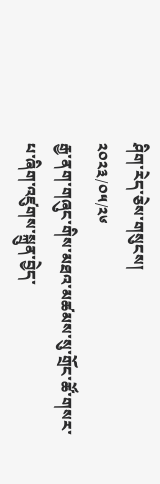ཤིག་རེད་ཅེས་གསུངས།
༢༠༢༣/༠༥/༢༦
རྒྱ་ནག་གཞུང་གིས་མཐའ་མཚམས་སུ་གྲོང་ཚོ་གསར་པ་ཞིག་འཛུགས་སྐྲུན་བྱེད་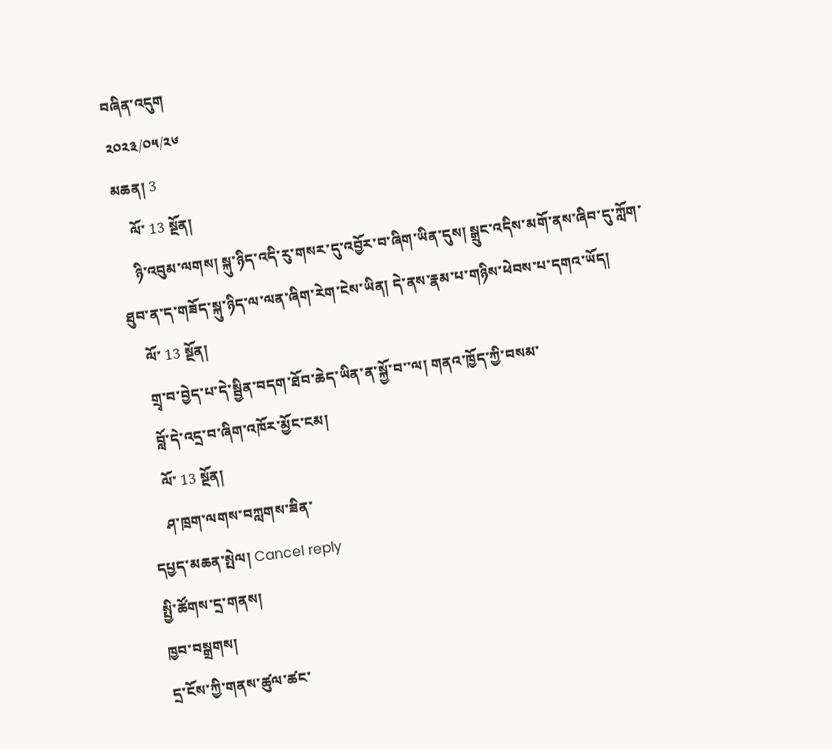བཞིན་འདུག
༢༠༢༣/༠༥/༢༦
མཆན། 3
    ལོ་ 13 སྔོན།
    ཉི་འབུམ་ལགས། སྐུ་ཉིད་འདི་རུ་གསར་དུ་འབྱོར་བ་ཞིག་ཡིན་དུས། སྒྲུང་འདིས་མགོ་ནས་ཞིབ་དུ་ཀློག་ཐུབ་ན་ད་གཟོད་སྐུ་ཉིད་ལ་ལན་ཞིག་རེག་ངེས་ཡིན། དེ་ནས་རྣམ་པ་གཉིས་ཕེབས་པ་དགའ་ཡོད།
    ལོ་ 13 སྔོན།
    གྲྭ་བ་བྱེད་པ་དེ་སྦྱིན་བདག་ཐོབ་ཆེད་ཡིན་ན་སྐྱོ་བ་་ལ། གནའ་ཁྱོད་ཀྱི་བསམ་
    བློ་དེ་འདྲ་བ་ཞིག་འཁོར་མྱོང་ངམ།
    ལོ་ 13 སྔོན།
    ཤ་ཁྲག་ལགས་བཀླགས་ཟིན་
དཔྱད་མཆན་སྤེལ། Cancel reply
སྤྱི་ཚོགས་དྲ་གནས།
ཁྱབ་བསྒྲགས།
དྲ་ངོས་ཀྱི་གནས་ཚུལ་ཚང་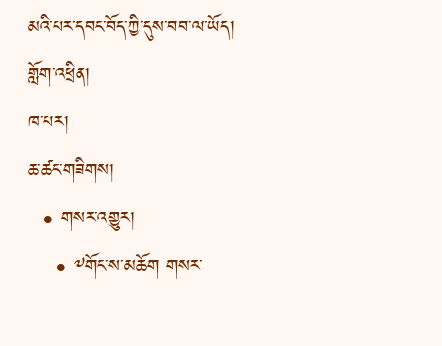མའི་པར་དབང་བོད་ཀྱི་དུས་བབ་ལ་ཡོད།
གློག་འཕྲིན།
ཁ་པར།
ཆ་ཚང་གཟིགས།
  • གསར་འགྱུར།
    • ༸གོང་ས་མཆོག གསར་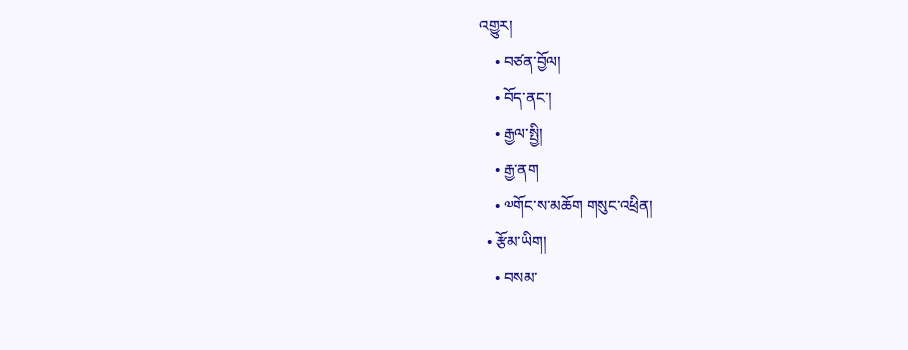འགྱུར།
    • བཙན་བྱོལ།
    • བོད་ནང་།
    • རྒྱལ་སྤྱི།
    • རྒྱ་ནག
    • ༧གོང་ས་མཆོག གསུང་འཕྲིན།
  • རྩོམ་ཡིག།
    • བསམ་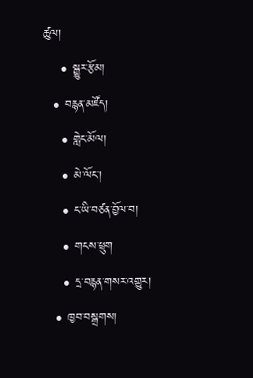ཚུལ།
    • སྒྱུར་རྩོམ།
  • བརྙན་མཛོད།
    • གླེང་མོལ།
    • མེ་ལོང་།
    • ང་ཡི་བཙན་བྱོལ་བ།
    • གངས་ཕྲུག
    • དྲ་བརྙན་གསར་འགྱུར།
  • ཁྱབ་བསྒྲགས།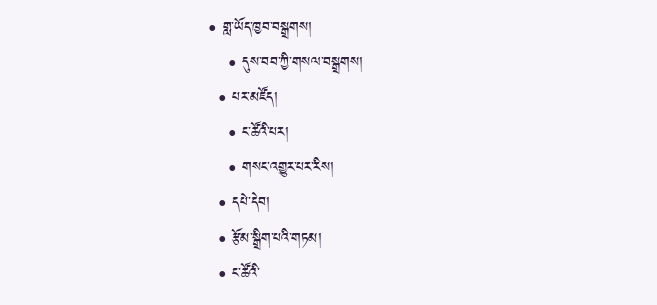• གླ་ཡོད་ཁྱབ་བསྒྲགས།
    • དུས་བབ་ཀྱི་གསལ་བསྒྲགས།
  • པར་མཛོད།
    • ང་ཚོའི་པར།
    • གསང་འགྱུར་པར་རིས།
  • དཔེ་དེབ།
  • རྩོམ་སྒྲིག་པའི་གཏམ།
  • ང་ཚོའི་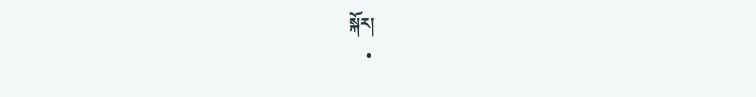སྐོར།
    •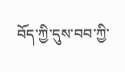བོད་ཀྱི་དུས་བབ་ཀྱི་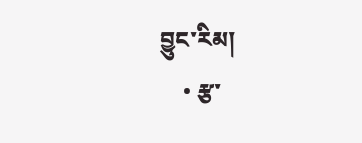བྱུང་རིམ།
    • རྩ་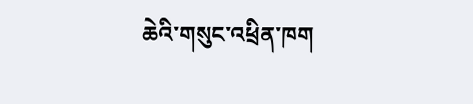ཆེའི་གསུང་འཕྲིན་ཁག